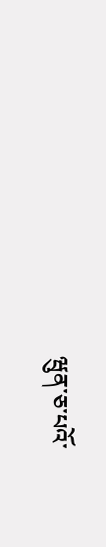ཝུན་ཅ་པའོ་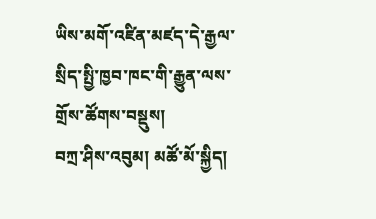ཡིས་མགོ་འཛིན་མཛད་དེ་རྒྱལ་སྲིད་སྤྱི་ཁྱབ་ཁང་གི་རྒྱུན་ལས་གྲོས་ཚོགས་བསྡུས།
བཀྲ་ཤིས་འབུམ། མཚོ་མོ་སྐྱིད།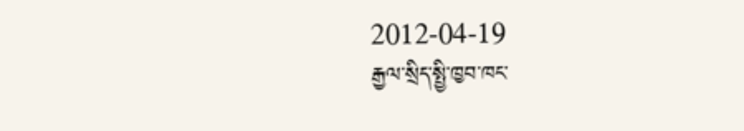2012-04-19
རྒྱལ་སྲིད་སྤྱི་ཁྱབ་ཁང་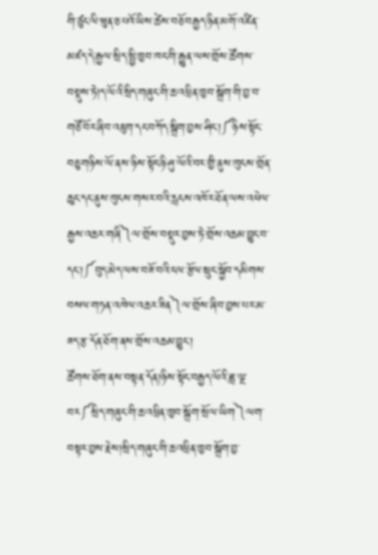གི་ཙུང་ལི་ཝུན་ཅ་པའོ་ཡིས་ཚེས་བཅོ་བརྒྱད་ཉིན་མགོ་འཛིན་མཛད་དེ་རྒྱལ་སྲིད་སྤྱི་ཁྱབ་ཁང་གི་རྒྱུན་ལས་གྲོས་ཚོགས་བསྡུས་ཏེ།ད་ལོའི་སྲིད་གཞུང་གི་ཆ་འཕྲིན་ཁྱབ་སྒྲོག་གི་བྱ་བ་གཙོ་བོར་ཞིབ་འཇུག་དང་བཀོད་སྒྲིག་བྱས་ཤིང་།༼ཉིས་སྟོང་བཅུ་གཉིས་ལོ་ནས་ཉིས་སྟོང་ཉི་ཤུ་ལོའི་བར་གྱི་ནུས་ཁུངས་གྲོན་ཆུང་དང་ནུས་ཁུངས་གསར་བའི་རླངས་འཁོར་ཐོན་ལས་འཕེལ་རྒྱས་འཆར་གཞི༽ལ་གྲོས་བསྡུར་བྱས་ཏེ་གྲོས་འཆམ་བྱུང་བ་དང་།༼བུད་མེད་ལས་བཟོ་བའི་ངལ་རྩོལ་སྲུང་སྐྱོབ་དམིགས་བསལ་གཏན་འཁེལ་འཆར་ཟིན༽ལ་གྲོས་ཞིབ་བྱས་པར་མ་ཟད་རྩ་དོན་ཐོག་ནས་གྲོས་འཆམ་བྱུང་།
ཚོགས་ཐོག་ནས་བསྟན་དོན།ཉིས་སྟོང་བརྒྱད་ལོའི་ཟླ་ལྔ་བར༼སྲིད་གཞུང་གི་ཆ་འཕྲིན་ཁྱབ་སྒྲོག་སྲོལ་ཡིག༽ལག་བསྟར་བྱས་རྗེས།སྲིད་གཞུང་གི་ཆ་འཕྲིན་ཁྱབ་སྒྲོག་བྱ་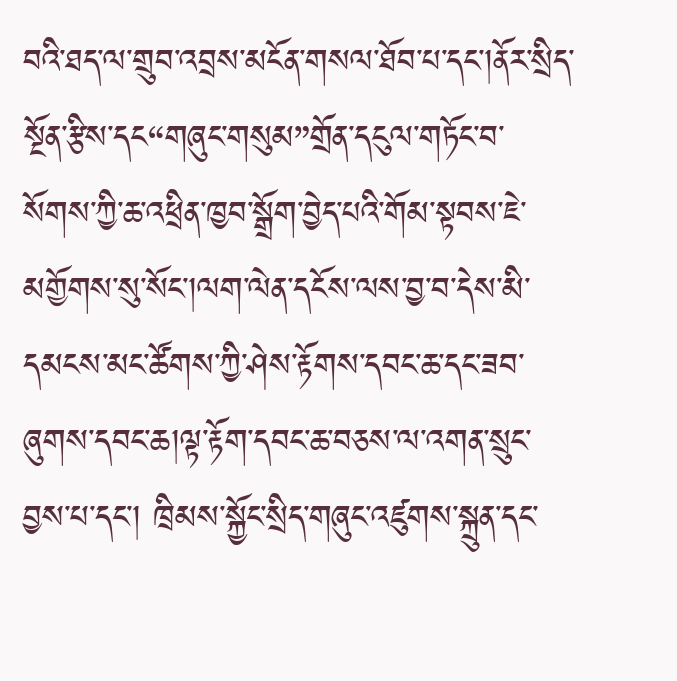བའི་ཐད་ལ་གྲུབ་འབྲས་མངོན་གསལ་ཐོབ་པ་དང་།ནོར་སྲིད་སྔོན་རྩིས་དང“གཞུང་གསུམ”གྲོན་དངུལ་གཏོང་བ་སོགས་ཀྱི་ཆ་འཕྲིན་ཁྱབ་སྒྲོག་བྱེད་པའི་གོམ་སྟབས་ཇེ་མགྱོགས་སུ་སོང་།ལག་ལེན་དངོས་ལས་བྱ་བ་དེས་མི་དམངས་མང་ཚོགས་ཀྱི་ཤེས་རྟོགས་དབང་ཆ་དང་ཟབ་ཞུགས་དབང་ཆ།ལྟ་རྟོག་དབང་ཆ་བཅས་ལ་འགན་སྲུང་བྱས་པ་དང་། ཁྲིམས་སྐྱོང་སྲིད་གཞུང་འཛུགས་སྐྲུན་དང་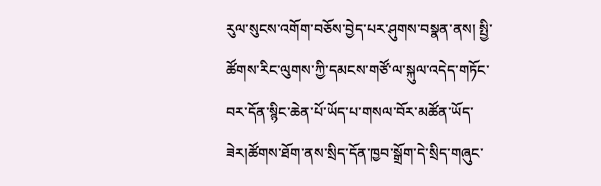རུལ་སུངས་འགོག་བཅོས་བྱེད་པར་ཤུགས་བསྣན་ནས། སྤྱི་ཚོགས་རིང་ལུགས་ཀྱི་དམངས་གཙོ་ལ་སྐུལ་འདེད་གཏོང་བར་དོན་སྙིང་ཆེན་པོ་ཡོད་པ་གསལ་བོར་མཚོན་ཡོད་ཟེར།ཚོགས་ཐོག་ནས་སྲིད་དོན་ཁྱབ་སྒྲོག་དེ་སྲིད་གཞུང་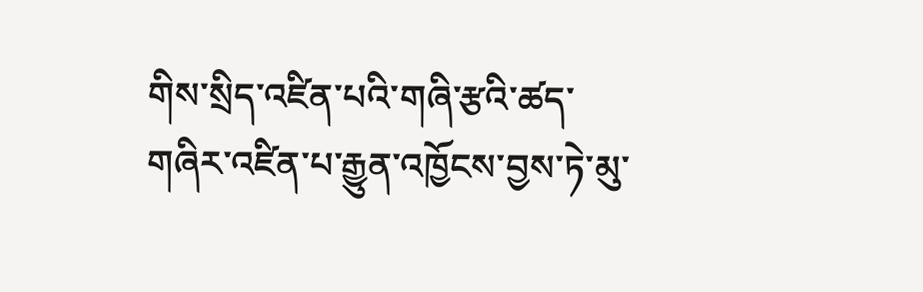གིས་སྲིད་འཛིན་པའི་གཞི་རྩའི་ཚད་གཞིར་འཛིན་པ་རྒྱུན་འཁྱོངས་བྱས་ཏེ་མུ་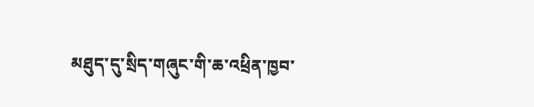མཐུད་དུ་སྲིད་གཞུང་གི་ཆ་འཕྲིན་ཁྱབ་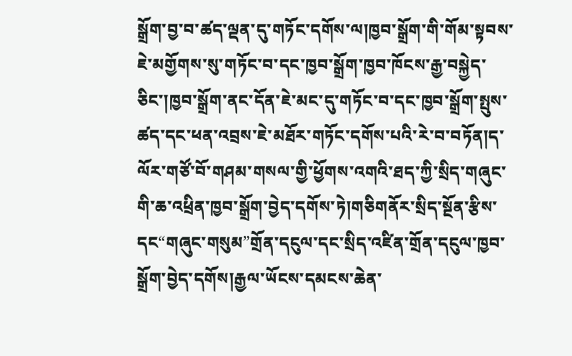སྒྲོག་བྱ་བ་ཚད་ལྡན་དུ་གཏོང་དགོས་ལ།ཁྱབ་སྒྲོག་གི་གོམ་སྟབས་ཇེ་མགྱོགས་སུ་གཏོང་བ་དང་ཁྱབ་སྒྲོག་ཁྱབ་ཁོངས་རྒྱ་བསྐྱེད་ཅིང་།ཁྱབ་སྒྲོག་ནང་དོན་ཇེ་མང་དུ་གཏོང་བ་དང་ཁྱབ་སྒྲོག་སྤུས་ཚད་དང་ཕན་འབྲས་ཇེ་མཐོར་གཏོང་དགོས་པའི་རེ་བ་བཏོན།ད་ལོར་གཙོ་བོ་གཤམ་གསལ་གྱི་ཕྱོགས་འགའི་ཐད་ཀྱི་སྲིད་གཞུང་གི་ཆ་འཕྲིན་ཁྱབ་སྒྲོག་བྱེད་དགོས་ཏེ།གཅིགནོར་སྲིད་སྔོན་རྩིས་དང“གཞུང་གསུམ”གྲོན་དངུལ་དང་སྲིད་འཛིན་གྲོན་དངུལ་ཁྱབ་སྒྲོག་བྱེད་དགོས།རྒྱལ་ཡོངས་དམངས་ཆེན་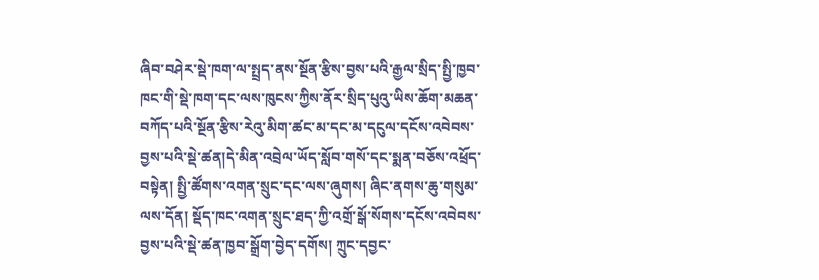ཞིབ་བཤེར་སྡེ་ཁག་ལ་སྤྲད་ནས་སྔོན་རྩིས་བྱས་པའི་རྒྱལ་སྲིད་སྤྱི་ཁྱབ་ཁང་གི་སྡེ་ཁག་དང་ལས་ཁུངས་ཀྱིས་ནོར་སྲིད་པུའུ་ཡིས་ཆོག་མཆན་བཀོད་པའི་སྔོན་རྩིས་རེའུ་མིག་ཚང་མ་དང་མ་དངུལ་དངོས་འབེབས་བྱས་པའི་སྡེ་ཚན།དེ་མིན་འབྲེལ་ཡོད་སློབ་གསོ་དང་སྨན་བཅོས་འཕྲོད་བསྟེན། སྤྱི་ཚོགས་འགན་སྲུང་དང་ལས་ཞུགས། ཞིང་ནགས་ཆུ་གསུམ་ལས་དོན། སྡོད་ཁང་འགན་སྲུང་ཐད་ཀྱི་འགྲོ་སྒོ་སོགས་དངོས་འབེབས་བྱས་པའི་སྡེ་ཚན་ཁྱབ་སྒྲོག་བྱེད་དགོས། ཀྲུང་དབྱང་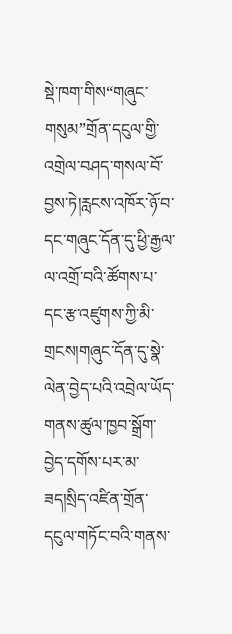སྡེ་ཁག་གིས“གཞུང་གསུམ”གྲོན་དངུལ་གྱི་འགྲེལ་བཤད་གསལ་བོ་བྱས་ཏེ།རླངས་འཁོར་ཉོ་བ་དང་གཞུང་དོན་དུ་ཕྱི་རྒྱལ་ལ་འགྲོ་བའི་ཚོགས་པ་དང་རྩ་འཛུགས་ཀྱི་མི་གྲངས།གཞུང་དོན་དུ་སྣེ་ལེན་བྱེད་པའི་འབྲེལ་ཡོད་གནས་ཚུལ་ཁྱབ་སྒྲོག་བྱེད་དགོས་པར་མ་ཟད།སྲིད་འཛིན་གྲོན་དངུལ་གཏོང་བའི་གནས་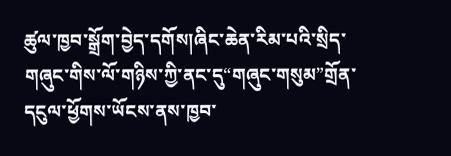ཚུལ་ཁྱབ་སྒྲོག་བྱེད་དགོས།ཞིང་ཆེན་རིམ་པའི་སྲིད་གཞུང་གིས་ལོ་གཉིས་ཀྱི་ནང་དུ“གཞུང་གསུམ”གྲོན་དངུལ་ཕྱོགས་ཡོངས་ནས་ཁྱབ་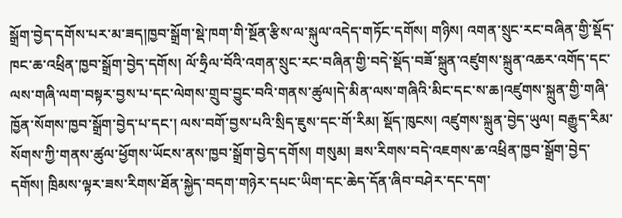སྒྲོག་བྱེད་དགོས་པར་མ་ཟད།ཁྱབ་སྒྲོག་སྡེ་ཁག་གི་སྔོན་རྩིས་ལ་སྐུལ་འདེད་གཏོང་དགོས། གཉིས། འགན་སྲུང་རང་བཞིན་གྱི་སྡོད་ཁང་ཆ་འཕྲིན་ཁྱབ་སྒྲོག་བྱེད་དགོས། ལོ་ཧྲིལ་བོའི་འགན་སྲུང་རང་བཞིན་གྱི་བདེ་སྡོད་བཟོ་སྐྲུན་འཛུགས་སྐྲུན་འཆར་འགོད་དང་ལས་གཞི་ལག་བསྟར་བྱས་པ་དང་ལེགས་གྲུབ་བྱུང་བའི་གནས་ཚུལ།དེ་མིན་ལས་གཞིའི་མིང་དང་ས་ཆ།འཛུགས་སྐྲུན་གྱི་གཞི་ཁྱོན་སོགས་ཁྱབ་སྒྲོག་བྱེད་པ་དང་། ལས་བགོ་བྱས་པའི་སྲིད་ཇུས་དང་གོ་རིམ། སྡོད་ཁུངས། འཛུགས་སྐྲུན་བྱེད་ཡུལ། བརྒྱུད་རིམ་སོགས་ཀྱི་གནས་ཚུལ་ཕྱོགས་ཡོངས་ནས་ཁྱབ་སྒྲོག་བྱེད་དགོས། གསུམ། ཟས་རིགས་བདེ་འཇགས་ཆ་འཕྲིན་ཁྱབ་སྒྲོག་བྱེད་དགོས། ཁྲིམས་ལྟར་ཟས་རིགས་ཐོན་སྐྱེད་བདག་གཉེར་དཔང་ཡིག་དང་ཆེད་དོན་ཞིབ་བཤེར་དང་དག་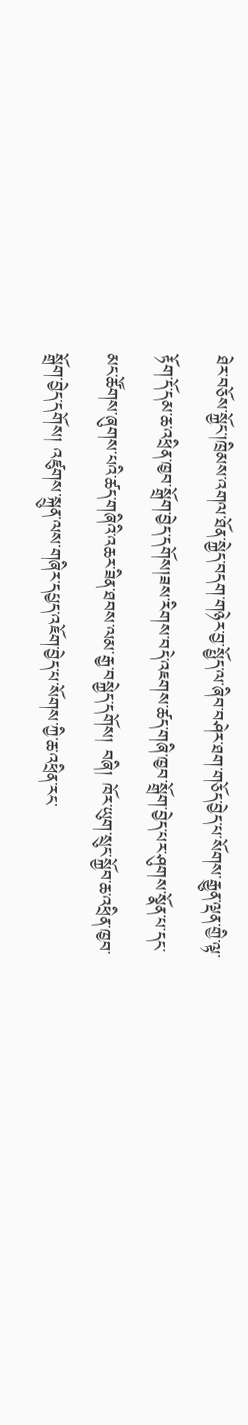ཐེར་བཅོས་སྐྱོང་།ཁྲིམས་འགལ་ཐོན་སྐྱེད་བདག་གཉེར་བྱ་སྤྱོད་ལ་ཞིབ་བཤེར་ཐག་གཅོད་བྱེད་པ་སོགས་རྒྱུན་ལྡན་གྱི་ལྟ་རྟོག་དོ་དམ་ཆ་འཕྲིན་ཁྱབ་སྒྲོག་བྱེད་དགོས།ཟས་རིགས་བདེ་འཇགས་ཚད་གཞི་ཁྱབ་སྒྲོག་བྱེད་པར་ཤུགས་སྣོན་པ་དང་མང་ཚོགས་ཞུགས་པའི་ཚད་གཞིའི་འཆར་ཟིན་ཐབས་ལམ་རྒྱ་བསྐྱེད་དགོས། བཞི། ཁོར་ཡུག་སྲུང་སྐྱོབ་ཆ་འཕྲིན་ཁྱབ་སྒྲོག་བྱེད་དགོས། འཛུགས་སྐྲུན་ལས་གཞིར་དཔྱད་འཇོག་བྱེད་པ་སོགས་ཀྱི་ཆ་འཕྲིན་རང་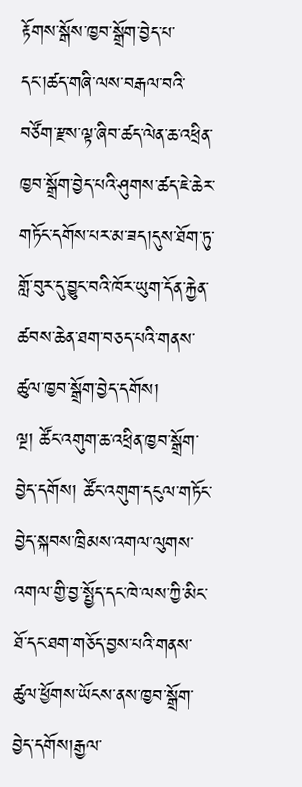རྟོགས་སྒོས་ཁྱབ་སྒྲོག་བྱེད་པ་དང་།ཚད་གཞི་ལས་བརྒལ་བའི་བཙོག་རྫས་ལྟ་ཞིབ་ཚད་ལེན་ཆ་འཕྲིན་ཁྱབ་སྒྲོག་བྱེད་པའི་ཤུགས་ཚད་ཇེ་ཆེར་གཏོང་དགོས་པར་མ་ཟད།དུས་ཐོག་ཏུ་གློ་བུར་དུ་བྱུང་བའི་ཁོར་ཡུག་དོན་རྐྱེན་ཚབས་ཆེན་ཐག་བཅད་པའི་གནས་ཚུལ་ཁྱབ་སྒྲོག་བྱེད་དགོས།
ལྔ། ཚོང་འགུག་ཆ་འཕྲིན་ཁྱབ་སྒྲོག་བྱེད་དགོས། ཚོང་འགུག་དངུལ་གཏོང་བྱེད་སྐབས་ཁྲིམས་འགལ་ལུགས་འགལ་གྱི་བྱ་སྤྱོད་དང་ཁེ་ལས་ཀྱི་མིང་ཐོ་དང་ཐག་གཅོད་བྱས་པའི་གནས་ཚུལ་ཕྱོགས་ཡོངས་ནས་ཁྱབ་སྒྲོག་བྱེད་དགོས།རྒྱལ་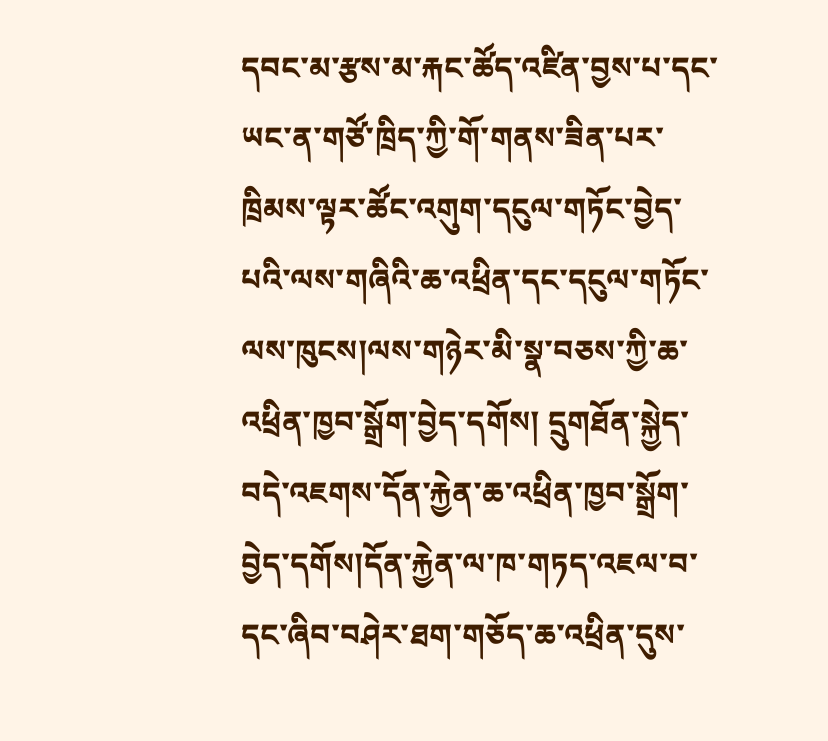དབང་མ་རྩས་མ་རྐང་ཚོད་འཛིན་བྱས་པ་དང་ཡང་ན་གཙོ་ཁྲིད་ཀྱི་གོ་གནས་ཟིན་པར་ཁྲིམས་ལྟར་ཚོང་འགུག་དངུལ་གཏོང་བྱེད་པའི་ལས་གཞིའི་ཆ་འཕྲིན་དང་དངུལ་གཏོང་ལས་ཁུངས།ལས་གཉེར་མི་སྣ་བཅས་ཀྱི་ཆ་འཕྲིན་ཁྱབ་སྒྲོག་བྱེད་དགོས། དྲུགཐོན་སྐྱེད་བདེ་འཇགས་དོན་རྐྱེན་ཆ་འཕྲིན་ཁྱབ་སྒྲོག་བྱེད་དགོས།དོན་རྐྱེན་ལ་ཁ་གཏད་འཇལ་བ་དང་ཞིབ་བཤེར་ཐག་གཅོད་ཆ་འཕྲིན་དུས་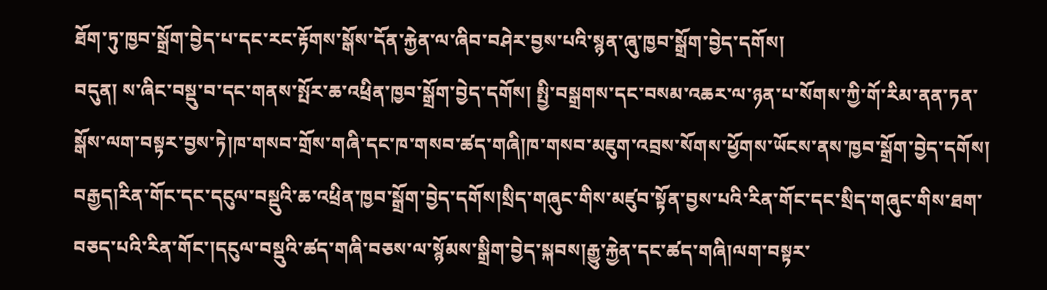ཐོག་ཏུ་ཁྱབ་སྒྲོག་བྱེད་པ་དང་རང་རྟོགས་སྒོས་དོན་རྐྱེན་ལ་ཞིབ་བཤེར་བྱས་པའི་སྙན་ཞུ་ཁྱབ་སྒྲོག་བྱེད་དགོས།
བདུན། ས་ཞིང་བསྡུ་བ་དང་གནས་སྤོར་ཆ་འཕྲིན་ཁྱབ་སྒྲོག་བྱེད་དགོས། སྤྱི་བསྒྲགས་དང་བསམ་འཆར་ལ་ཉན་པ་སོགས་ཀྱི་གོ་རིམ་ནན་ཏན་སྒོས་ལག་བསྟར་བྱས་ཏེ།ཁ་གསབ་གྲོས་གཞི་དང་ཁ་གསབ་ཚད་གཞི།ཁ་གསབ་མཇུག་འབྲས་སོགས་ཕྱོགས་ཡོངས་ནས་ཁྱབ་སྒྲོག་བྱེད་དགོས།
བརྒྱད།རིན་གོང་དང་དངུལ་བསྡུའི་ཆ་འཕྲིན་ཁྱབ་སྒྲོག་བྱེད་དགོས།སྲིད་གཞུང་གིས་མཛུབ་སྟོན་བྱས་པའི་རིན་གོང་དང་སྲིད་གཞུང་གིས་ཐག་བཅད་པའི་རིན་གོང་།དངུལ་བསྡུའི་ཚད་གཞི་བཅས་ལ་སྙོམས་སྒྲིག་བྱེད་སྐབས།རྒྱུ་རྐྱེན་དང་ཚད་གཞི།ལག་བསྟར་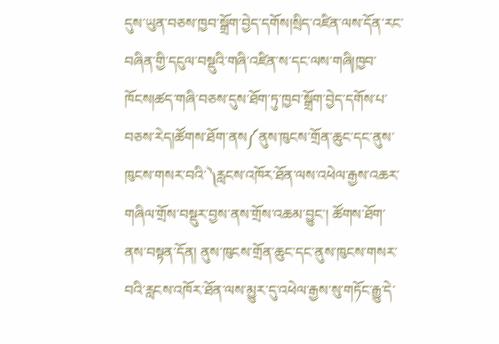དུས་ཡུན་བཅས་ཁྱབ་སྒྲོག་བྱེད་དགོས།སྲིད་འཛིན་ལས་དོན་རང་བཞིན་གྱི་དངུལ་བསྡུའི་གཞི་འཛིན་ས་དང་ལས་གཞི།ཁྱབ་ཁོངས།ཚད་གཞི་བཅས་དུས་ཐོག་ཏུ་ཁྱབ་སྒྲོག་བྱེད་དགོས་པ་བཅས་རེད།ཚོགས་ཐོག་ནས༼ནུས་ཁུངས་གྲོན་ཆུང་དང་ནུས་ཁུངས་གསར་བའི་༽རླངས་འཁོར་ཐོན་ལས་འཕེལ་རྒྱས་འཆར་གཞིལ་གྲོས་བསྡུར་བྱས་ནས་གྲོས་འཆམ་བྱུང་། ཚོགས་ཐོག་ནས་བསྟན་དོན། ནུས་ཁུངས་གྲོན་ཆུང་དང་ནུས་ཁུངས་གསར་བའི་རླངས་འཁོར་ཐོན་ལས་མྱུར་དུ་འཕེལ་རྒྱས་སུ་གཏོང་རྒྱུ་དེ་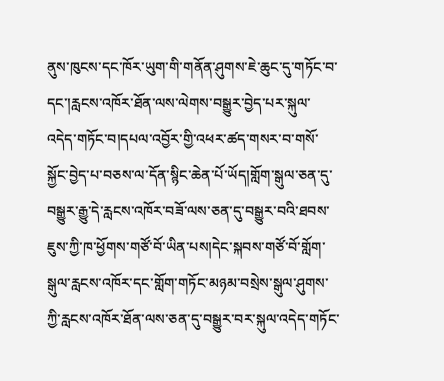ནུས་ཁུངས་དང་ཁོར་ཡུག་གི་གནོན་ཤུགས་ཇེ་ཆུང་དུ་གཏོང་བ་དང་།རླངས་འཁོར་ཐོན་ལས་ལེགས་བསྒྱུར་བྱེད་པར་སྐུལ་འདེད་གཏོང་བ།དཔལ་འབྱོར་གྱི་འཕར་ཚད་གསར་བ་གསོ་སྐྱོང་བྱེད་པ་བཅས་ལ་དོན་སྙིང་ཆེན་པོ་ཡོད།གློག་སྒུལ་ཅན་དུ་བསྒྱུར་རྒྱུ་དེ་རླངས་འཁོར་བཟོ་ལས་ཅན་དུ་བསྒྱུར་བའི་ཐབས་ཇུས་ཀྱི་ཁ་ཕྱོགས་གཙོ་བོ་ཡིན་པས།དེང་སྐབས་གཙོ་བོ་གློག་སྒུལ་རླངས་འཁོར་དང་གློག་གཏོང་མཉམ་བསྲེས་སྒུལ་ཤུགས་ཀྱི་རླངས་འཁོར་ཐོན་ལས་ཅན་དུ་བསྒྱུར་བར་སྐུལ་འདེད་གཏོང་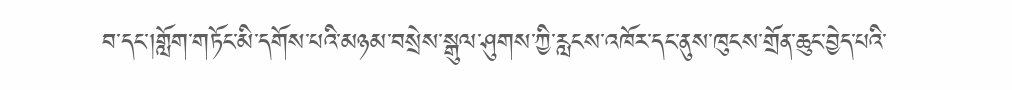བ་དང་།གློག་གཏོང་མི་དགོས་པའི་མཉམ་བསྲེས་སྒུལ་ཤུགས་ཀྱི་རླངས་འཁོར་དང་ནུས་ཁུངས་གྲོན་ཆུང་བྱེད་པའི་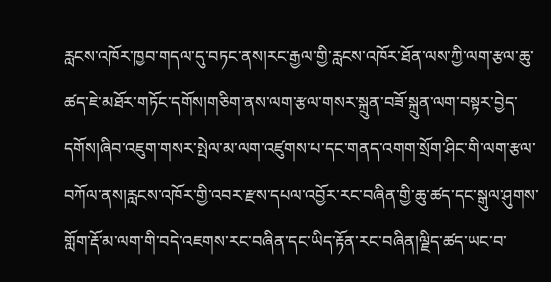རླངས་འཁོར་ཁྱབ་གདལ་དུ་བཏང་ནས།རང་རྒྱལ་གྱི་རླངས་འཁོར་ཐོན་ལས་ཀྱི་ལག་རྩལ་ཆུ་ཚད་ཇེ་མཐོར་གཏོང་དགོས།གཅིག་ནས་ལག་རྩལ་གསར་སྐྲུན་བཟོ་སྐྲུན་ལག་བསྟར་བྱེད་དགོས།ཞིབ་འཇུག་གསར་སྤེལ་མ་ལག་འཛུགས་པ་དང་གནད་འགག་སྲོག་ཤིང་གི་ལག་རྩལ་བཀོལ་ནས།རླངས་འཁོར་གྱི་འབར་རྫས་དཔལ་འབྱོར་རང་བཞིན་གྱི་ཆུ་ཚད་དང་སྒུལ་ཤུགས་གློག་རྡོ་མ་ལག་གི་བདེ་འཇགས་རང་བཞིན་དང་ཡིད་རྟོན་རང་བཞིན།ལྗིད་ཚད་ཡང་བ་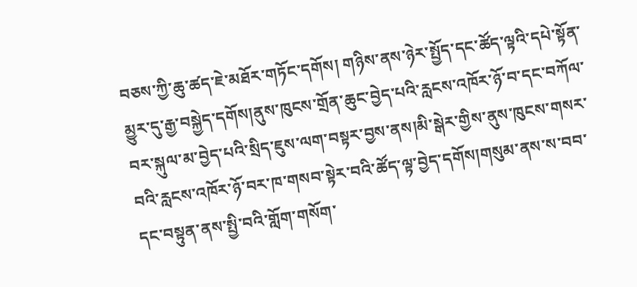བཅས་ཀྱི་ཆུ་ཚད་ཇེ་མཐོར་གཏོང་དགོས། གཉིས་ནས་ཉེར་སྤྱོད་དང་ཚོད་ལྟའི་དཔེ་སྟོན་མྱུར་དུ་རྒྱ་བསྐྱེད་དགོས།ནུས་ཁུངས་གྲོན་ཆུང་བྱེད་པའི་རླངས་འཁོར་ཉོ་བ་དང་བཀོལ་བར་སྐུལ་མ་བྱེད་པའི་སྲིད་ཇུས་ལག་བསྟར་བྱས་ནས།མི་སྒེར་གྱིས་ནུས་ཁུངས་གསར་བའི་རླངས་འཁོར་ཉོ་བར་ཁ་གསབ་སྟེར་བའི་ཚོད་ལྟ་བྱེད་དགོས།གསུམ་ནས་ས་བབ་དང་བསྟུན་ནས་སྤྱི་བའི་གློག་གསོག་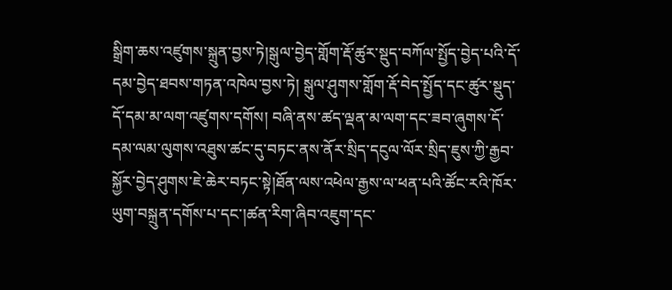སྒྲིག་ཆས་འཛུགས་སྐྲུན་བྱས་ཏེ།སྒུལ་བྱེད་གློག་རྡོ་ཚུར་སྡུད་བཀོལ་སྤྱོད་བྱེད་པའི་དོ་དམ་བྱེད་ཐབས་གཏན་འཁེལ་བྱས་ཏེ། སྒུལ་ཤུགས་གློག་རྡོ་བེད་སྤྱོད་དང་ཚུར་སྡུད་དོ་དམ་མ་ལག་འཛུགས་དགོས། བཞི་ནས་ཚད་ལྡན་མ་ལག་དང་ཟབ་ཞུགས་དོ་དམ་ལམ་ལུགས་འཐུས་ཚང་དུ་བཏང་ནས་ནོར་སྲིད་དངུལ་ལོར་སྲིད་ཇུས་ཀྱི་རྒྱབ་སྐྱོར་བྱེད་ཤུགས་ཇེ་ཆེར་བཏང་སྟེ།ཐོན་ལས་འཕེལ་རྒྱས་ལ་ཕན་པའི་ཚོང་རའི་ཁོར་ཡུག་བསྐྲུན་དགོས་པ་དང་།ཚན་རིག་ཞིབ་འཇུག་དང་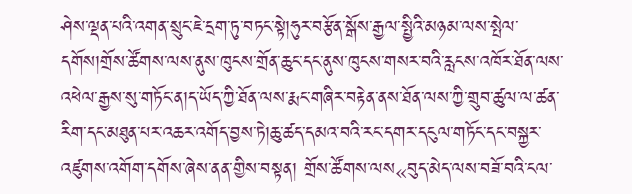ཤེས་ལྡན་པའི་འགན་སྲུང་ཇེ་དྲག་ཏུ་བཏང་སྟེ།ཧུར་བརྩོན་སྒོས་རྒྱལ་སྤྱིའི་མཉམ་ལས་སྤེལ་དགོས།གྲོས་ཚོགས་ལས་ནུས་ཁུངས་གྲོན་ཆུང་དང་ནུས་ཁུངས་གསར་བའི་རླངས་འཁོར་ཐོན་ལས་འཕེལ་རྒྱས་སུ་གཏོང་ན།ད་ཡོད་ཀྱི་ཐོན་ལས་རྨང་གཞིར་བརྟེན་ནས་ཐོན་ལས་ཀྱི་གྲུབ་ཚུལ་ལ་ཚན་རིག་དང་མཐུན་པར་འཆར་འགོད་བྱས་ཏེ།ཆུ་ཚད་དམའ་བའི་རང་དགར་དངུལ་གཏོང་དང་བསྐྱར་འཛུགས་འགོག་དགོས་ཞེས་ནན་གྱིས་བསྟན། གྲོས་ཚོགས་ལས«བུད་མེད་ལས་བཟོ་བའི་ངལ་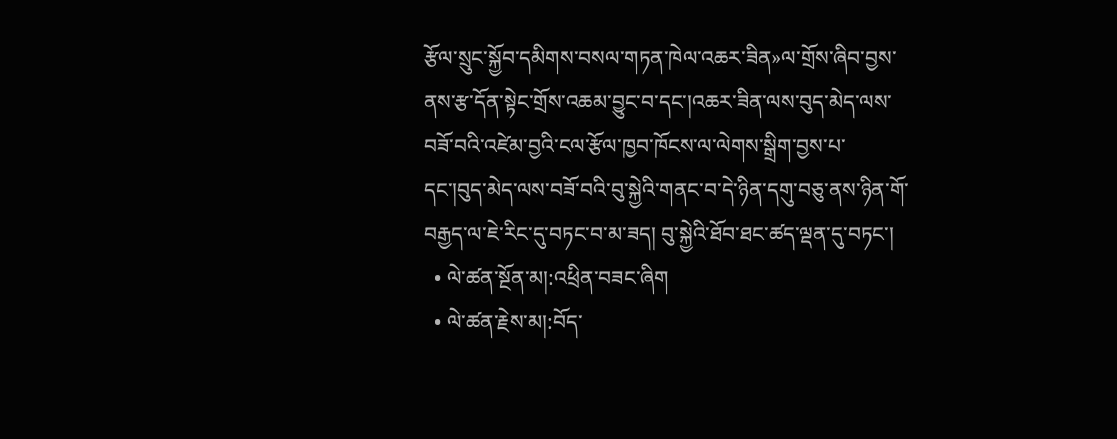རྩོལ་སྲུང་སྐྱོབ་དམིགས་བསལ་གཏན་ཁེལ་འཆར་ཟིན»ལ་གྲོས་ཞིབ་བྱས་ནས་རྩ་དོན་སྟེང་གྲོས་འཆམ་བྱུང་བ་དང་།འཆར་ཟིན་ལས་བུད་མེད་ལས་བཟོ་བའི་འཛེམ་བྱའི་ངལ་རྩོལ་ཁྱབ་ཁོངས་ལ་ལེགས་སྒྲིག་བྱས་པ་དང་།བུད་མེད་ལས་བཟོ་བའི་བུ་སྐྱེའི་གནང་བ་དེ་ཉིན་དགུ་བཅུ་ནས་ཉིན་གོ་བརྒྱད་ལ་ཇེ་རིང་དུ་བཏང་བ་མ་ཟད། བུ་སྐྱེའི་ཐོབ་ཐང་ཚད་ལྡན་དུ་བཏང་།
  • ལེ་ཚན་སྔོན་མ།:འཕྲིན་བཟང་ཞིག
  • ལེ་ཚན་རྗེས་མ།:བོད་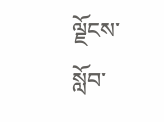ལྗོངས་སློབ་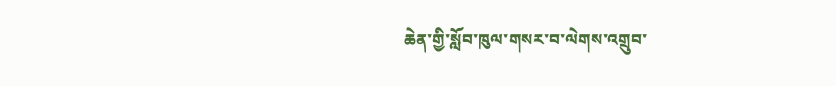ཆེན་གྱི་སློབ་ཁུལ་གསར་བ་ལེགས་འགྲུབ་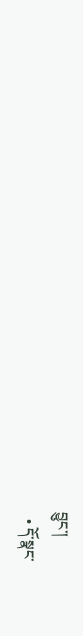བྱུང་།
  • དོ་སྣང་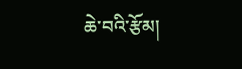ཆེ་བའི་རྩོམ།